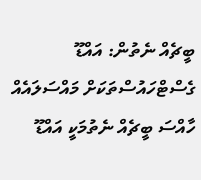ބީޗެއް ނެތުން: އައްޑޫ ގެސްޓްހައުސްތަކަށް މައްސަލައެއް
ހާއްސަ ބީޗެއް ނެތުމަކީ އައްޑޫ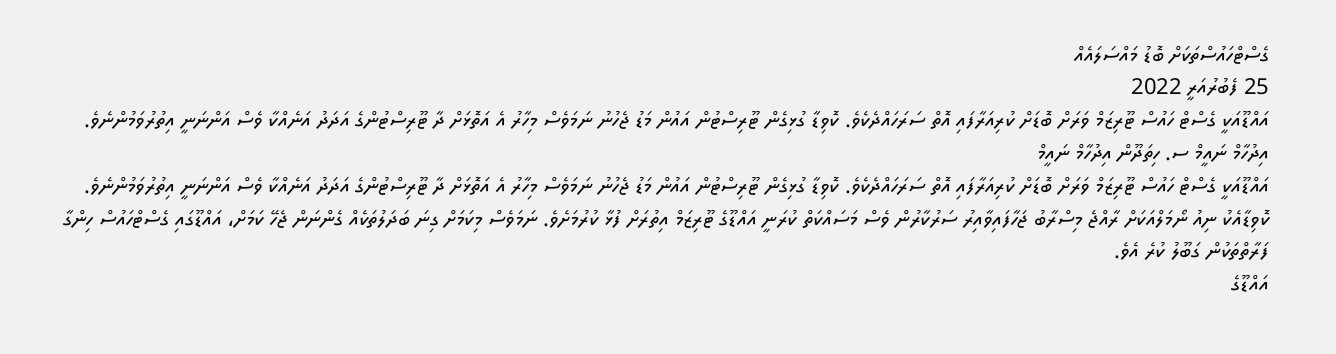ގެސްޓްހައުސްތަކަށް ބޮޑު މައްސަލައެއް
25 ފެބުރުއަރީ 2022
އައްޑޫއަކީ ގެސްޓް ހައުސް ޓޫރިޒަމް ވަރަށް ބޮޑަށް ކުރިއަރާފައި އޮތް ސަރަހައްދެކެވެ. ކޮވިޑާ ގުޅިގެން ޓޫރިސްޓުން އައުން މަޑު ޖެހުނު ނަމަވެސް މިހާރު އެ އަތޮޅަށް ދާ ޓޫރިސްޓުންގެ އަދަދު އަނެއްކާ ވެސް އަންނަނީ އިތުރުވަމުންނެވެ.
އިދުހާމް ނައީމް ސ. ހިތަދޫން އިދުހާމް ނައީމް
އައްޑޫއަކީ ގެސްޓް ހައުސް ޓޫރިޒަމް ވަރަށް ބޮޑަށް ކުރިއަރާފައި އޮތް ސަރަހައްދެކެވެ. ކޮވިޑާ ގުޅިގެން ޓޫރިސްޓުން އައުން މަޑު ޖެހުނު ނަމަވެސް މިހާރު އެ އަތޮޅަށް ދާ ޓޫރިސްޓުންގެ އަދަދު އަނެއްކާ ވެސް އަންނަނީ އިތުރުވަމުންނެވެ.
ކޮވިޑާއެކު ނިއު ނޯމަލްއަކަށް ރާއްޖެ މިސްރާބު ޖަހާފައިވާއިރު ސަރުކާރުން ވެސް މަސައްކަތް ކުރަނީ އައްޑޫގެ ޓޫރިޒަމް އިތުރަށް ފުޅާ ކުރުމަށެވެ. ނަމަވެސް މިކަމަށް ގިނަ ބަދަލުތަކެއް ގެންނަން ޖެހޭ ކަމަށް، އައްޑޫގައި ގެސްޓްހައުސް ހިންގާ ފަރާތްތަކުން ގަބޫލު ކުރެ އެވެ.
އައްޑޫގެ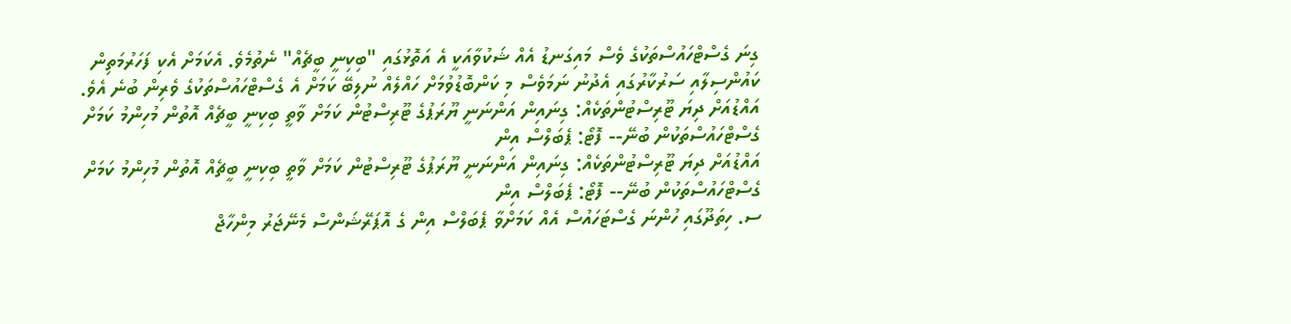ގިނަ ގެސްޓްހައުސްތަކުގެ ވެސް މައިގަނޑު އެއް ޝަކުވާއަކީ އެ އަތޮޅުގައި "ބިކިނީ ބީޗެއް" ނެތުމެވެ. އެކަމަށް އެކި ފަހަރުމަތިން ކައުންސިލާއި ސަރުކާރުގައި އެދުނު ނަމަވެސް މި ކަންބޮޑުވުމަށް ހައްލެއް ނުލިބޭ ކަމަށް އެ ގެސްޓްހައުސްތަކުގެ ވެރިން ބުނެ އެވެ.
އައްޑުއަށް ދިޔަ ޓޫރިސްޓުންތަކެއް: ގިނައިން އަންނަނީ ޔޫރަޕުގެ ޓޫރިސްޓުން ކަމަށް ވާތީ ބިކިނީ ބީޗެއް އޮތުން މުހިންމު ކަމަށް ގެސްޓްހައުސްތަކުން ބުނޭ-- ފޮޓޯ: ޕެބަލްސް އިން
އައްޑުއަށް ދިޔަ ޓޫރިސްޓުންތަކެއް: ގިނައިން އަންނަނީ ޔޫރަޕުގެ ޓޫރިސްޓުން ކަމަށް ވާތީ ބިކިނީ ބީޗެއް އޮތުން މުހިންމު ކަމަށް ގެސްޓްހައުސްތަކުން ބުނޭ-- ފޮޓޯ: ޕެބަލްސް އިން
ސ. ހިތަދޫގައި ހުންނަ ގެސްޓަހައުސް އެއް ކަމަށްވާ ޕެބަލްސް އިން ގެ އޮޕަރޭޝަންސް މެނޭޖަރު މިންހާޖް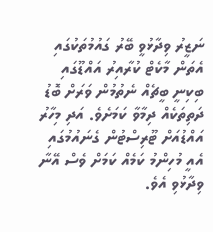ނަޒީރު ވިދާޅުވީ ބޭރު ގައުމުތަކުގައި އެތަން މާކެޓް ކުރާއިރު އައްޑޫގައި ބިކިނީ ބީޗެއް ނެތުމުން ވަރަށް ބޮޑު ދަތިތަކެއް ދިމާވާ ކަމަށެވެ. އަދި މިހާރު އައްޑުއަށް ޓޫރިސްޓުން ގެނައުމުގައި އެއީ މުހިންމު ކަމެއް ކަމަށް ވެސް އޭނާ ވިދާޅުވި އެވެ.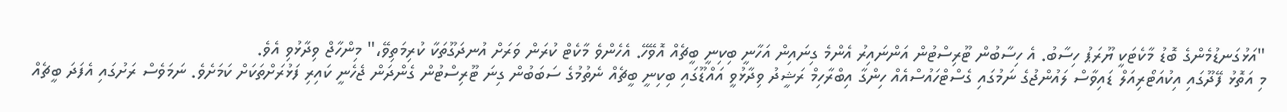"އަޅުގަނޑުމެންގެ ބޮޑު މާކެޓަކީ ޔޫރަޕު ހިސާބު. އެ ހިސާބުން ޓޫރިސްޓުން އަންނައިރު އެންމެ ގިނައިން އަހާނީ ބިކިނީ ބީޗެއް އޮވޭހޭ. އެހެންވެ މާކެޓް ކުރަން ވަރަށް އުނދަގޫތަކާ ކުރިމަތިވޭ،" މިންހާޖް ވިދާޅުވި އެވެ.
މި އަތޮޅު ފޭދޫގައި އިކުއަޓޯރިއަލް ޑައިވާސް ލައުންޖުގެ ނަމުގައި ގެސްޓްހައުސްއެއް ހިންގާ އިބްރާހިމް ރަޝީދު ވިދާޅުވީ އައްޑޫގައި ބިކިނީ ބީޗެއް ނެތުމުގެ ސަބަބުން ގިނަ ޓޫރިސްޓުން ގެންދަން ޖެހެނީ ކައިރި ފަޅުރަށްތަކަށް ކަމަށެވެ. ނަމަވެސް ރަށުގައި އެފަދަ ބީޗެއް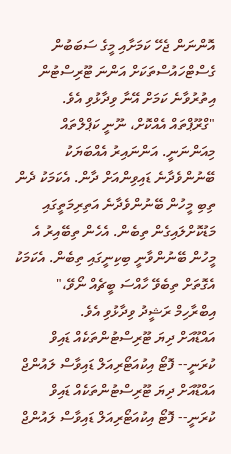އޮންނަން ޖެހޭ ކަމަށާއި މީގެ ސަބަބުން ގެސްޓްހައުސްތަކަށް އަންނަ ޓޫރިސްޓުން އިތުރުވާނެ ކަމަށް އޭނާ ވިދާޅުވި އެވެ.
"ގްރޫޕްތައް އެއްކޮށް، ނޫނީ ކަޕްލްތައް މިއަންނަނީ. އަންނައިރު އެއްބަޔަކު ބޭނުންވެދާނެ ޑައިވިންއަށް ދާން. އެކަމަކު ދެން ތިބި މީހުން ބޭނުންވެދާނެ އަތިރިމަތީގައި މަޑުކޮށްލައިގެން ތިބެން. އެހެން ތިބޭއިރު އެ މީހުން ބޭނުންވާނީ ބިކިނީގައި ތިބެން. އެކަމަކު އެގޮތަށް ތިބެވޭ ހާއްސަ ބީޗެއް ނޯވޭ،" އިބްރާހިމް ރަޝީދު ވިދާޅުވި އެވެ.
އައްޑޫއަށް ދިޔަ ޓޫރިސްޓުންތަކެއް ޑައިވް ކުރަނީ-- ފޮޓޯ އިކުއަޓޯރިއަލް ޑައިވާސް ލައުންޖް
އައްޑޫއަށް ދިޔަ ޓޫރިސްޓުންތަކެއް ޑައިވް ކުރަނީ-- ފޮޓޯ އިކުއަޓޯރިއަލް ޑައިވާސް ލައުންޖް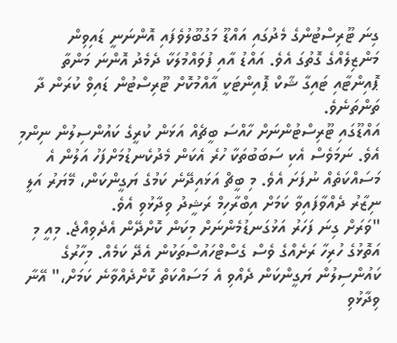ގިނަ ޓޫރިސްޓުންގެ މެދުގައި އައްޑޫ މަގުބޫލުވެފައި އޮންނަނީ ޑައިވިން މަންޒިލެއްގެ ގޮތުގަ އެވެ. އައްޑު އާއި ފުވައްމުލަކާ ދެމެދު އޮންނަ މަންތާ ޕޮއިންޓާއި ޓައިގާ ޝާކް ޕޮއިންޓަކީ އާއްމުކޮށް ޓޫރިސްޓުން ޑައިވް ކުރަން ދާ ތަންތަނެވެ.
އައްޑޫގައި ޓޫރިސްޓުންނަށް ހާއްސަ ބީޗެއް އަޅަން ކުރީގެ ކައުންސިލުން ނިންމި އެވެ. ނަމަވެސް އެކި ސަބަބުތަކާ ހުރެ އެކަން މެދުކެނޑުމަށްފަހު އަލުން އެ މަސައްކަތެއް ނުފަށަ އެވެ. މި ބީޗް އަޅައިދޭނެ ކަމުގެ ޔަގީންކަން، މޭޔަރު އަލީ ނިޒާރު ދެއްވާފައިވާ ކަމަށް އިބްރާހިމް ރަޝީދު ވިދާޅުވި އެވެ.
"ވަރަށް ގިނަ ފަހަރު އަޅުގަނޑުމެންނަށް މިކަން ކޮށްދޭން އެދެވިއްޖެ. މިއީ މި އަތޮޅުގެ ހުރިހާ ރަށެއްގެ ވެސް ގެސްޓްހައުސްތަކުން އެދޭ ކަމެއް. މިހާރުގެ ކައުންސިލުން ޔަގީންކަން ދެއްވި އެ މަސައްކަތް ކޮށްދެއްވާނެ ކަމަށް،" އޭނާ ވިދާޅުވި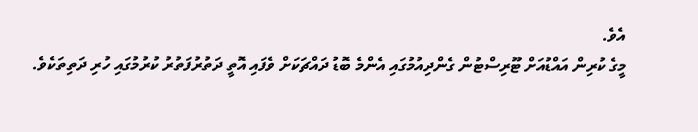އެވެ.
މީގެ ކުރިން އައްޑުއަށް ޓޫރިސްޓުން ގެންދިއުމުގައި އެންމެ ބޮޑު ދައްޗަކަށް ވެފައި އޮތީ ދަތުރުފަތުރު ކުރުމުގައި ހުރި ދަތިތަކެވެ.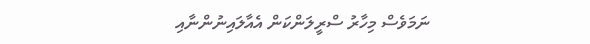ނަމަވެސް މިހާރު ސްރީލަންކަން އެއާލައިނުންނާއި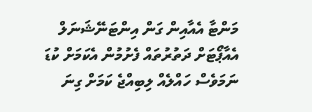މަންޓާ އެއާއިން ގަން އިންޓަނޭޝަނަލް އެއާޕޯޓަށް ދަތުރުތައް ފެށުމުން އެކަމަށް ކުޑަ ނަމަވެސް ހައްލެއް ލިބިއްޖެ ކަމަށް ގިނަ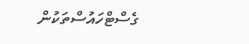ގެސްޓްހައުސްތަކުން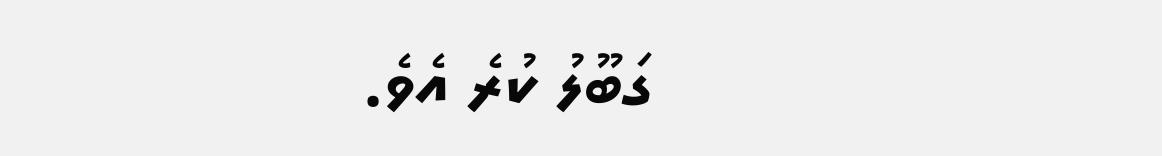ގަބޫލު ކުރެ އެވެ.